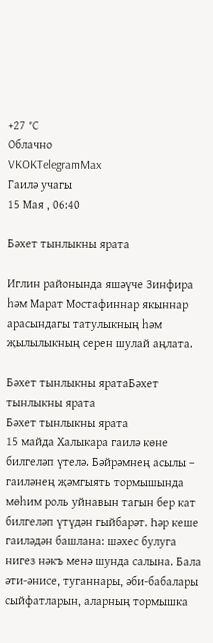+27 °С
Облачно
VKOKTelegramMax
Гаилә учагы
15 Мая , 06:40

Бәхет тынлыкны ярата

Иглин районында яшәүче Зинфира һәм Марат Мостафиннар якыннар арасындагы татулыкның һәм җылылыкның серен шулай аңлата.

Бәхет тынлыкны яратаБәхет тынлыкны ярата
Бәхет тынлыкны ярата
15 майда Халыкара гаилә көне билгеләп үтелә. Бәйрәмнең асылы – гаиләнең җәмгыять тормышында мөһим роль уйнавын тагын бер кат билгеләп үтүдән гыйбарәт. Һәр кеше гаиләдән башлана: шәхес булуга нигез нәкъ менә шунда салына. Бала әти-әнисе, туганнары, әби-бабалары сыйфатларын, аларның тормышка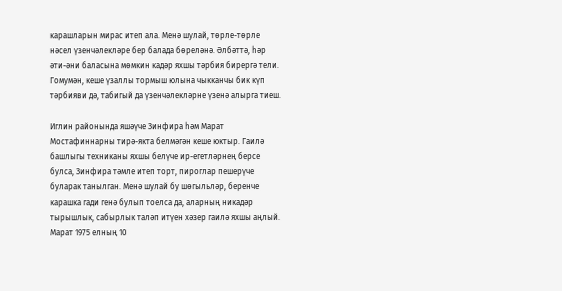карашларын мирас итеп ала. Менә шулай, төрле-төрле нәсел үзенчәлекләре бер балада бөреләнә. Әлбәттә, һәр әти-әни баласына мөмкин кадәр яхшы тәрбия бирергә тели. Гомумән, кеше үзаллы тормыш юлына чыкканчы бик күп тәрбияви дә, табигый да үзенчәлекләрне үзенә алырга тиеш.

Иглин районында яшәүче Зинфира һәм Марат Мостафиннарны тирә-якта белмәгән кеше юктыр. Гаилә башлыгы техниканы яхшы белүче ир-егетләрнең берсе булса, Зинфира тәмле итеп торт, пироглар пешерүче буларак танылган. Менә шулай бу шөгыльләр, беренче карашка гади генә булып тоелса да, аларның никадәр тырышлык, сабырлык таләп итүен хәзер гаилә яхшы аңлый.
Марат 1975 елның 10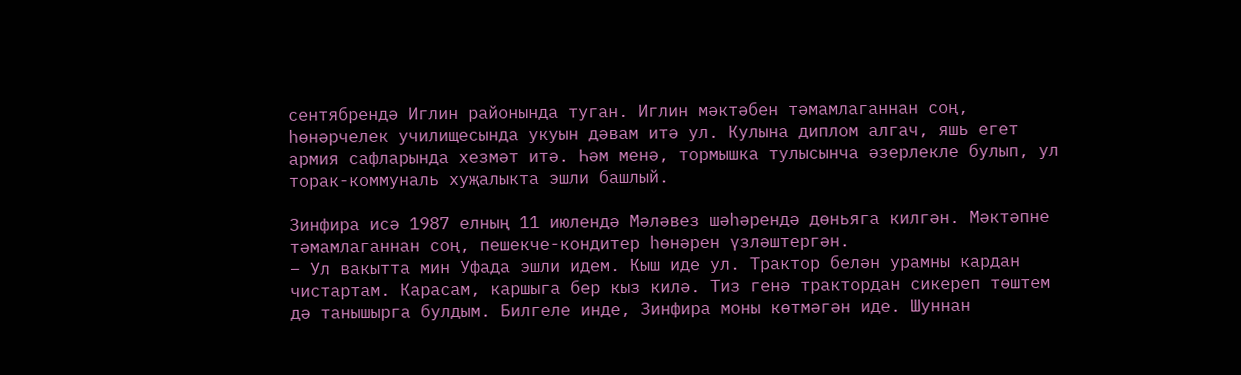сентябрендә Иглин районында туган. Иглин мәктәбен тәмамлаганнан соң, һөнәрчелек училищесында укуын дәвам итә ул. Кулына диплом алгач, яшь егет армия сафларында хезмәт итә. Һәм менә, тормышка тулысынча әзерлекле булып, ул торак-коммуналь хуҗалыкта эшли башлый.

Зинфира исә 1987 елның 11 июлендә Мәләвез шәһәрендә дөньяга килгән. Мәктәпне тәмамлаганнан соң, пешекче-кондитер һөнәрен үзләштергән.
– Ул вакытта мин Уфада эшли идем. Кыш иде ул. Трактор белән урамны кардан чистартам. Карасам, каршыга бер кыз килә. Тиз генә трактордан сикереп төштем дә танышырга булдым. Билгеле инде, Зинфира моны көтмәгән иде. Шуннан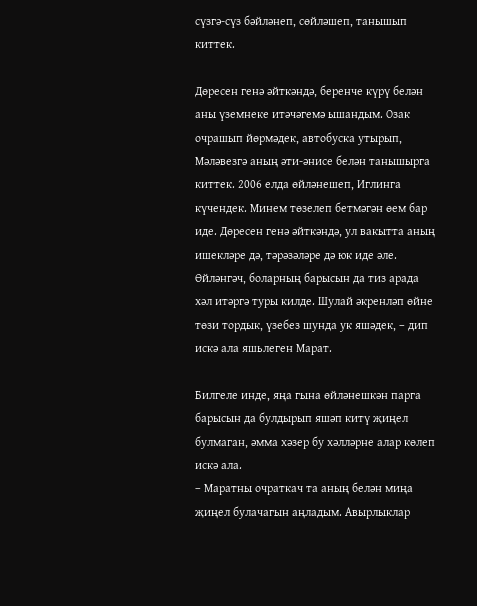сүзгә-сүз бәйләнеп, сөйләшеп, танышып киттек.

Дөресен генә әйткәндә, беренче күрү белән аны үземнеке итәчәгемә ышандым. Озак очрашып йөрмәдек, автобуска утырып, Мәләвезгә аның әти-әнисе белән танышырга киттек. 2006 елда өйләнешеп, Иглинга күчендек. Минем төзелеп бетмәгән өем бар иде. Дөресен генә әйткәндә, ул вакытта аның ишекләре дә, тәрәзәләре дә юк иде әле. Өйләнгәч, боларның барысын да тиз арада хәл итәргә туры килде. Шулай әкренләп өйне төзи тордык, үзебез шунда ук яшәдек, – дип искә ала яшьлеген Марат.

Билгеле инде, яңа гына өйләнешкән парга барысын да булдырып яшәп китү җиңел булмаган, әмма хәзер бу хәлләрне алар көлеп искә ала.
– Маратны очраткач та аның белән миңа җиңел булачагын аңладым. Авырлыклар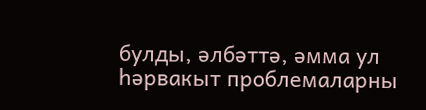булды, әлбәттә, әмма ул һәрвакыт проблемаларны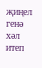җиңел генә хәл итеп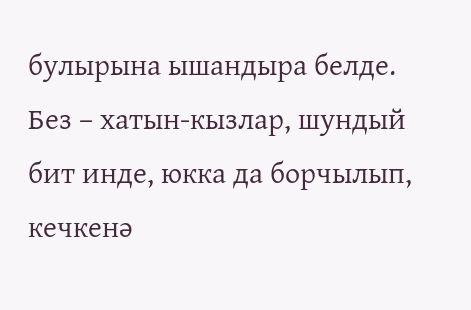булырына ышандыра белде. Без – хатын-кызлар, шундый бит инде, юкка да борчылып, кечкенә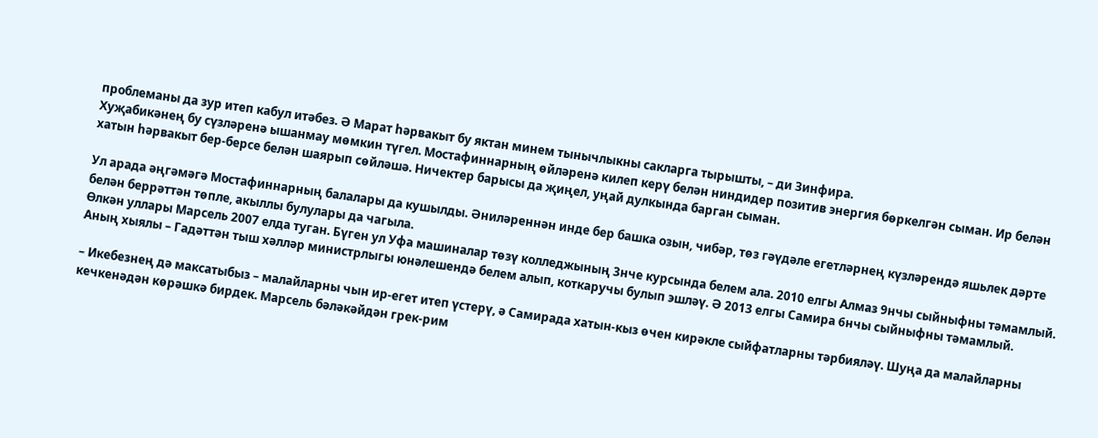проблеманы да зур итеп кабул итәбез. Ә Марат һәрвакыт бу яктан минем тынычлыкны сакларга тырышты, – ди Зинфира.
Хуҗабикәнең бу сүзләренә ышанмау мөмкин түгел. Мостафиннарның өйләренә килеп керү белән ниндидер позитив энергия бөркелгән сыман. Ир белән хатын һәрвакыт бер-берсе белән шаярып сөйләшә. Ничектер барысы да җиңел, уңай дулкында барган сыман.

Ул арада әңгәмәгә Мостафиннарның балалары да кушылды. Әниләреннән инде бер башка озын, чибәр, төз гәүдәле егетләрнең күзләрендә яшьлек дәрте белән беррәттән төпле, акыллы булулары да чагыла.
Өлкән уллары Марсель 2007 елда туган. Бүген ул Уфа машиналар төзү колледжының 3нче курсында белем ала. 2010 елгы Алмаз 9нчы сыйныфны тәмамлый. Аның хыялы – Гадәттән тыш хәлләр министрлыгы юнәлешендә белем алып, коткаручы булып эшләү. Ә 2013 елгы Самира 6нчы сыйныфны тәмамлый.

– Икебезнең дә максатыбыз – малайларны чын ир-егет итеп үстерү, ә Самирада хатын-кыз өчен кирәкле сыйфатларны тәрбияләү. Шуңа да малайларны кечкенәдән көрәшкә бирдек. Марсель бәләкәйдән грек-рим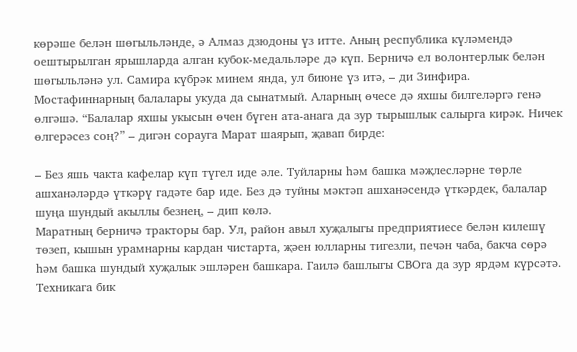көрәше белән шөгыльләнде, ә Алмаз дзюдоны үз итте. Аның республика күләмендә оештырылган ярышларда алган кубок-медальләре дә күп. Берничә ел волонтерлык белән шөгыльләнә ул. Самира күбрәк минем янда, ул биюне үз итә, – ди Зинфира.
Мостафиннарның балалары укуда да сынатмый. Аларның өчесе дә яхшы билгеләргә генә өлгәшә. “Балалар яхшы укысын өчен бүген ата-анага да зур тырышлык салырга кирәк. Ничек өлгерәсез соң?” – дигән сорауга Марат шаярып, җавап бирде:

– Без яшь чакта кафелар күп түгел иде әле. Туйларны һәм башка мәҗлесләрне төрле ашханәләрдә үткәрү гадәте бар иде. Без дә туйны мәктәп ашханәсендә үткәрдек, балалар шуңа шундый акыллы безнең, – дип көлә.
Маратның берничә тракторы бар. Ул, район авыл хуҗалыгы предприятиесе белән килешү төзеп, кышын урамнарны кардан чистарта, җәен юлларны тигезли, печән чаба, бакча сөрә һәм башка шундый хуҗалык эшләрен башкара. Гаилә башлыгы СВОга да зур ярдәм күрсәтә. Техникага бик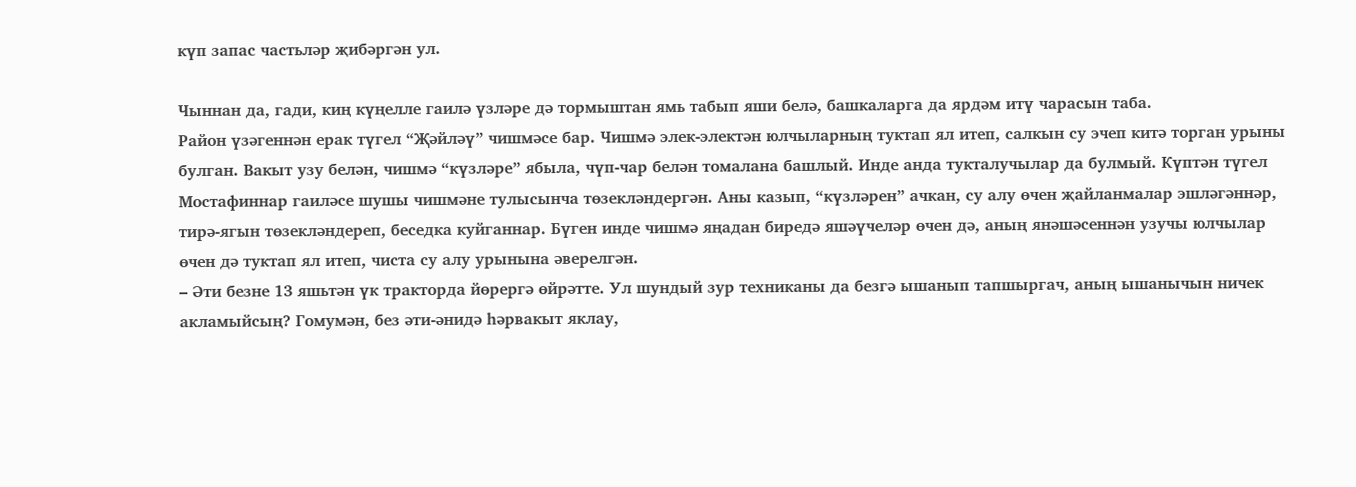күп запас частьләр җибәргән ул.

Чыннан да, гади, киң күңелле гаилә үзләре дә тормыштан ямь табып яши белә, башкаларга да ярдәм итү чарасын таба.
Район үзәгеннән ерак түгел “Җәйләү” чишмәсе бар. Чишмә элек-электән юлчыларның туктап ял итеп, салкын су эчеп китә торган урыны булган. Вакыт узу белән, чишмә “күзләре” ябыла, чүп-чар белән томалана башлый. Инде анда тукталучылар да булмый. Күптән түгел Мостафиннар гаиләсе шушы чишмәне тулысынча төзекләндергән. Аны казып, “күзләрен” ачкан, су алу өчен җайланмалар эшләгәннәр, тирә-ягын төзекләндереп, беседка куйганнар. Бүген инде чишмә яңадан биредә яшәүчеләр өчен дә, аның янәшәсеннән узучы юлчылар өчен дә туктап ял итеп, чиста су алу урынына әверелгән.
– Әти безне 13 яшьтән үк тракторда йөрергә өйрәтте. Ул шундый зур техниканы да безгә ышанып тапшыргач, аның ышанычын ничек акламыйсың? Гомумән, без әти-әнидә һәрвакыт яклау,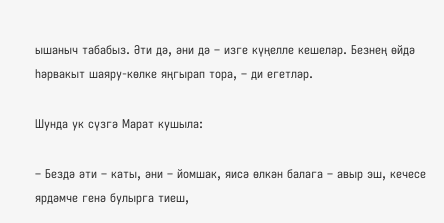ышаныч табабыз. Әти дә, әни дә – изге күңелле кешеләр. Безнең өйдә һәрвакыт шаяру-көлке яңгырап тора, – ди егетләр.

Шунда ук сүзгә Марат кушыла:

– Бездә әти – каты, әни – йомшак, яисә өлкән балага – авыр эш, кечесе ярдәмче генә булырга тиеш,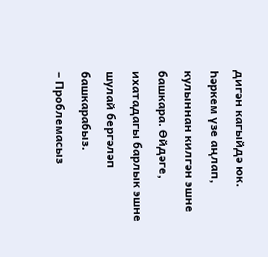дигән кагыйдә юк. Һәркем үзе аңлап, кулыннан килгән эшне башкара. Өйдәге, ихатадагы барлык эшне шулай бергәләп башкарабыз.
– Проблемасыз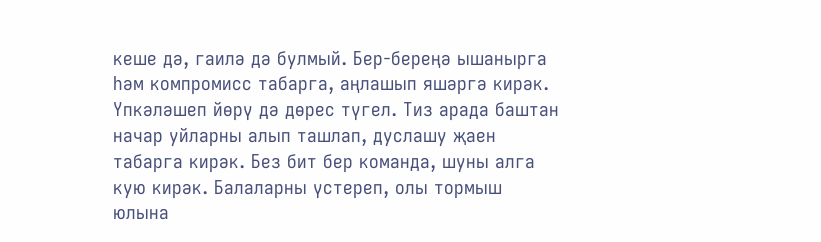кеше дә, гаилә дә булмый. Бер-береңә ышанырга һәм компромисс табарга, аңлашып яшәргә кирәк. Үпкәләшеп йөрү дә дөрес түгел. Тиз арада баштан начар уйларны алып ташлап, дуслашу җаен табарга кирәк. Без бит бер команда, шуны алга кую кирәк. Балаларны үстереп, олы тормыш юлына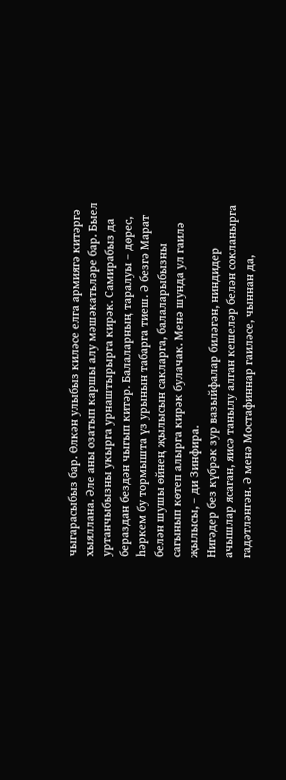чыгарасыбыз бар. Өлкән улыбыз киләсе елга армиягә китәргә хыяллана. Әле аны озатып каршы алу мәшәкатьләре бар. Быел уртанчыбызны укырга урнаштырырга кирәк. Самирабыз да бераздан бездән чыгып китәр. Балаларның таралуы – дөрес, һәркем бу тормышта үз урынын табарга тиеш. Ә безгә Марат белән шушы өйнең җылысын сакларга, балаларыбызны сагынып көтеп алырга кирәк булачак. Менә шунда ул гаилә җылысы, – ди Зинфира.
Нигәдер без күбрәк зур вазыйфалар биләгән, ниндидер ачышлар ясаган, яисә танылу алган кешеләр белән сокланырга гадәтләнгән. Ә менә Мостафиннар гаиләсе, чыннан да,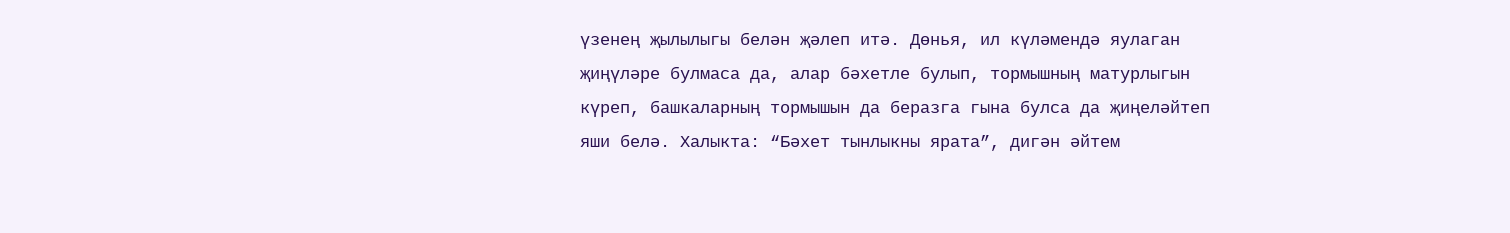үзенең җылылыгы белән җәлеп итә. Дөнья, ил күләмендә яулаган җиңүләре булмаса да, алар бәхетле булып, тормышның матурлыгын күреп, башкаларның тормышын да беразга гына булса да җиңеләйтеп яши белә. Халыкта: “Бәхет тынлыкны ярата”, дигән әйтем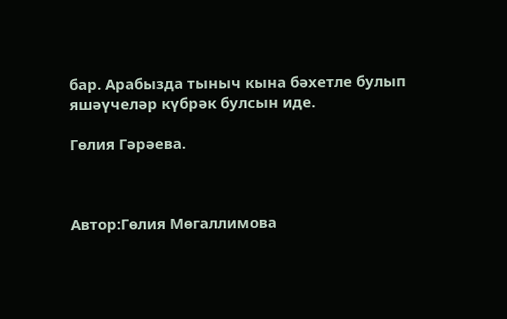бар. Арабызда тыныч кына бәхетле булып яшәүчеләр күбрәк булсын иде.

Гөлия Гәрәева.



Автор:Гөлия Мөгаллимова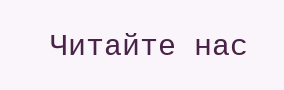Читайте нас